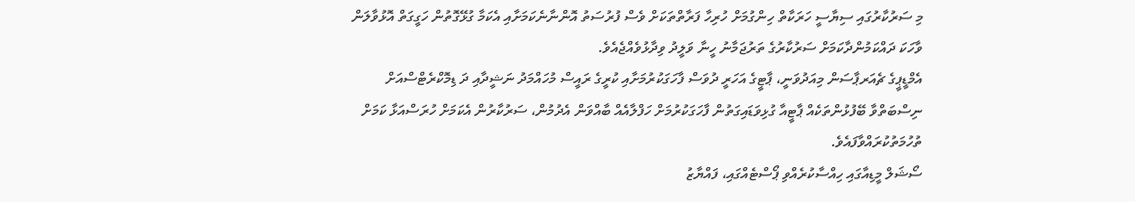މި ސަރުކާރުގައި ސިޔާސީ ހަރަކާތް ހިންގުމަށް ހުރިހާ ފަރާތްތަކަށް ވެސް ފުރުސަތު އޮންނާނެކަމަށާއި އެކަމާ ގުޅޭގޮތުން ހަގީގަތް އޮޅުވާލަން ވާހަކަ ދައްކަމުންދާކަމަށް ސަރުކާރުގެ ތަރުޖަމާނު ހީނާ ވަލީދު ވިދާޅުވެއްޖެއެވެ.
އެމްޑީޕީގެ ޗެއަރޕާސަން މިއަދުވަނީ، ޕާޓީގެ އަހަރީ ދުވަސް ފާހަގަކުރުމަށާއި ކުރީގެ ރައީސް މުހައްމަދު ނަޝީދާއި ދަ ޑިމޮކްރެޓްސްއަށް ނިސްބަތްވާ ބޭފުޅުންތަކެއް ޕާޓީއާ ގުޅިވަޑައިގަތުން ފާހަގަކުރުމަށް ހަފްލާއެއް ބާއްވަން އެދުމުން، ސަރުކާރުން އެކަމަށް ހުރަސްއަޅާ ކަމަށް ތުހުމަތުކުރައްވާފައެވެ.
ސޯޝަލް މީޑިއާގައި ހިއްސާކުރެއްވި ޕޯސްޓެއްގައި، ފައްޔާޒު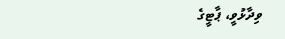ވިދާޅުވީ، ޕާޓީގެ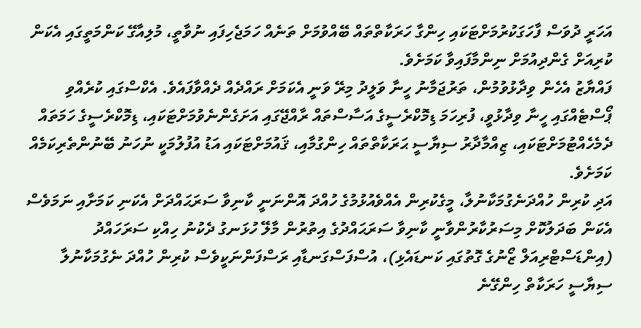އަހަރީ ދުވަސް ފާހަގަކުރުމަށްޓަކައި ހިންގާ ހަރަކާތްތައް ބޭއްވުމަށް ތަނެއް ހަމަޖެހިފައި ނުވާތީ، މުލިއާގޭ ކަންމަތީގައި އެކަން ކުރިއަށް ގެންދިއުމަށް ނިންމާފައިވާ ކަމަށެވެ.
ފައްޔާޒު އެހެން ވިދާޅުވުމުން، ތަރުޖަމާނު ހީނާ ވަލީދު މިރޭ ވަނީ އެކަމަށް ރައްދެއް ދެއްވާފައެވެ. އެކްސްގައި ކުރެއްވި ޕޯސްޓެއްގައި ހީނާ ވިދާޅުވީ، ފުރިހަމަ ޑިމޮކްރެސީގެ އަސާސްތައް ރާއްޖޭގައި އަށަގެންނެވުމަށްޓަކައި، ޑިމޮކްރެސީގެ ހަމަތައް ދެމެހެއްޓުމަށްޓަކައި، ޒިއްމާދާރު ސިޔާސީ ޙަރަކާތްތައް ހިންގުމާއި، ޤައުމަށްޓަކައި އަޑު އުފުލުމަކީ ނުހަނު ބޭނުންތެރިކަމެއް ކަމަށެވެ.
އަދި ކުރިން ހުއްދަނެގުމަކާނުލާ، މީގެކުރިން އެއްވެއުޅުމުގެ ހުއްދަ އޮންނަނީ ކާނިވާ ސަރަޙައްދަށް އެކަނި ކަމަށާއި ނަމަވެސް އެކަން ބަދަލުކޮށް މިސަރުކާރުންވާނީ ކާނިވާ ސަރަޙައްދުގެ އިތުރުން މާލޭ ހުޅަނގު ދެކުނު ހިއްކި ސަރަހައްދު (އިންޑަސްޓްރިއަލް ޒޯނުގެ ގޮތުގައި ކަނޑައެޅި)، އުސްފަސްގަނޑާއި ރަސްފަންނަކީވެސް ކުރިން ހުއްދަ ނެގުމަކާނުލާ ސިޔާސީ ހަރަކާތް ހިންގޭނެ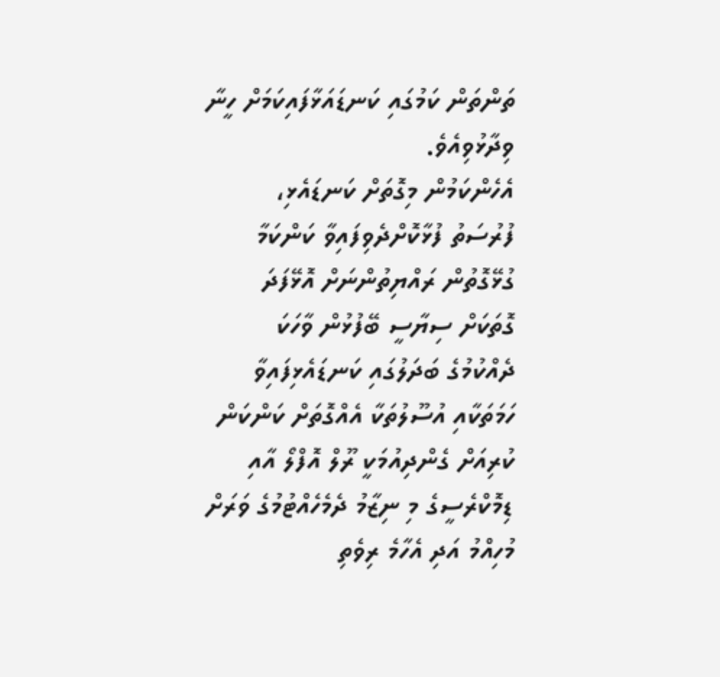ތަންތަން ކަމުގައި ކަނޑައަޅާފައިކަމަށް ހީނާ ވިދާޅުވިއެވެ.
އެހެންކަމުން މިގޮތަށް ކަނޑައެޅި، ފުރުސަތު ފުޅާކޮށްދެވިފައިވާ ކަންކަމާ ގުޅޭގޮތުން ރައްޔިތުންނަށް އޮޅޭފަދަ ގޮތަކަށް ސިޔާސީ ބޭފުޅުން ވާހަކަ ދެއްކުމުގެ ބަދަލުގައި ކަނޑައެޅިފައިވާ ހަމަތަކާއި އުސޫލުތަކާ އެއްގޮތަށް ކަންކަން ކުރިއަށް ގެންދިއުމަކީ ރޫލް އޮފްލޯ އާއި ޑިމޮކްރެސީގެ މި ނިޒާމު ދެމެހެއްޓުމުގެ ވަރަށް މުހިއްމު އަދި އެހާމެ ރިވެތި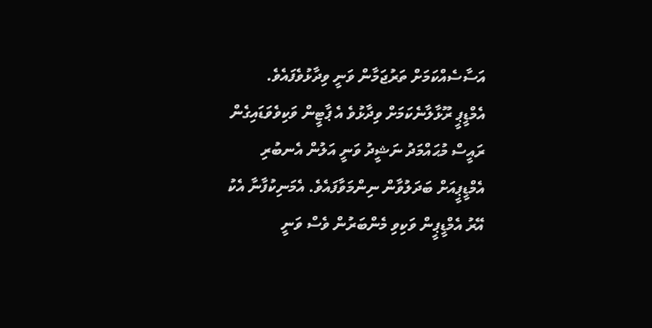އަސާސެއްކަމަށް ތަރުޖަމާން ވަނީ ވިދާޅުވެފައެވެ.
އެމްޑީޕީ ރޫޅާލާނެކަމަށް ވިދާޅުވެ އެ ޕާޓީން ވަކިވެވަޑައިގެން ރައީސް މުޙައްމަދު ނަޝީދު ވަނީ އަލުން އެނބުރި އެމްޑީޕީއަށް ބަދަލުވާން ނިންމަވާފައެވެ. އެމަނިކުފާނާ އެކު އޭރު އެމްޑީޕީން ވަކިވި މެންބަރުން ވެސް ވަނީ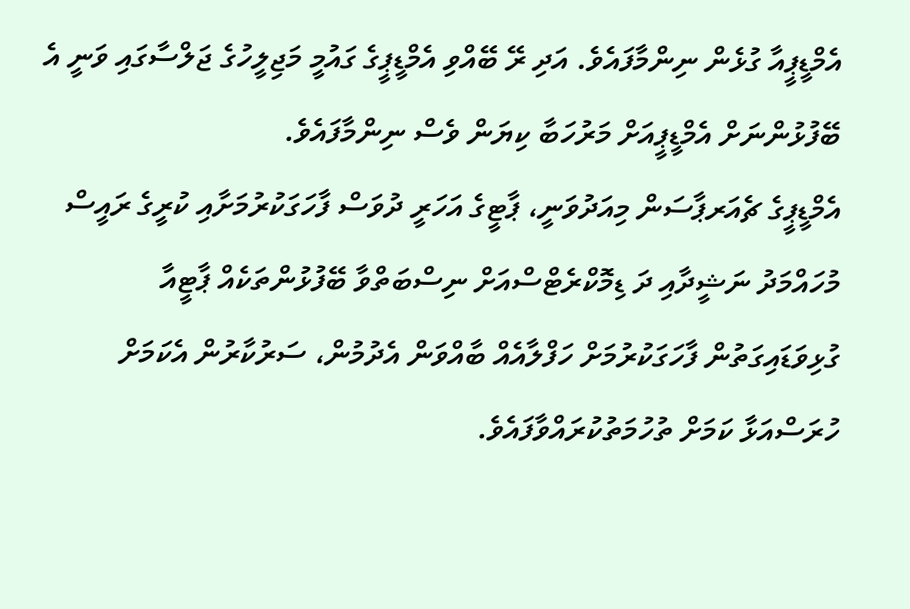އެމްޑީޕީއާ ގުޅެން ނިންމާފައެވެ. އަދި ރޭ ބޭއްވި އެމްޑީޕީގެ ގައުމީ މަޖިލީހުގެ ޖަލްސާގައި ވަނީ އެ ބޭފުޅުންނަށް އެމްޑީޕީއަށް މަރުހަބާ ކިޔަން ވެސް ނިންމާފައެވެ.
އެމްޑީޕީގެ ޗެއަރޕާސަން މިއަދުވަނީ، ޕާޓީގެ އަހަރީ ދުވަސް ފާހަގަކުރުމަށާއި ކުރީގެ ރައީސް މުހައްމަދު ނަޝީދާއި ދަ ޑިމޮކްރެޓްސްއަށް ނިސްބަތްވާ ބޭފުޅުންތަކެއް ޕާޓީއާ ގުޅިވަޑައިގަތުން ފާހަގަކުރުމަށް ހަފްލާއެއް ބާއްވަން އެދުމުން، ސަރުކާރުން އެކަމަށް ހުރަސްއަޅާ ކަމަށް ތުހުމަތުކުރައްވާފައެވެ.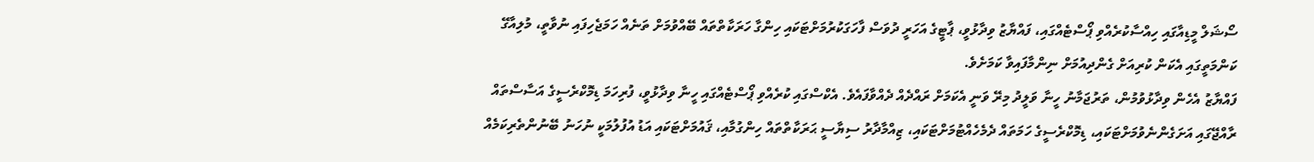ސޯޝަލް މީޑިއާގައި ހިއްސާކުރެއްވި ޕޯސްޓެއްގައި، ފައްޔާޒު ވިދާޅުވީ، ޕާޓީގެ އަހަރީ ދުވަސް ފާހަގަކުރުމަށްޓަކައި ހިންގާ ހަރަކާތްތައް ބޭއްވުމަށް ތަނެއް ހަމަޖެހިފައި ނުވާތީ، މުލިއާގޭ ކަންމަތީގައި އެކަން ކުރިއަށް ގެންދިއުމަށް ނިންމާފައިވާ ކަމަށެވެ.
ފައްޔާޒު އެހެން ވިދާޅުވުމުން، ތަރުޖަމާނު ހީނާ ވަލީދު މިރޭ ވަނީ އެކަމަށް ރައްދެއް ދެއްވާފައެވެ. އެކްސްގައި ކުރެއްވި ޕޯސްޓެއްގައި ހީނާ ވިދާޅުވީ، ފުރިހަމަ ޑިމޮކްރެސީގެ އަސާސްތައް ރާއްޖޭގައި އަށަގެންނެވުމަށްޓަކައި، ޑިމޮކްރެސީގެ ހަމަތައް ދެމެހެއްޓުމަށްޓަކައި، ޒިއްމާދާރު ސިޔާސީ ޙަރަކާތްތައް ހިންގުމާއި، ޤައުމަށްޓަކައި އަޑު އުފުލުމަކީ ނުހަނު ބޭނުންތެރިކަމެއް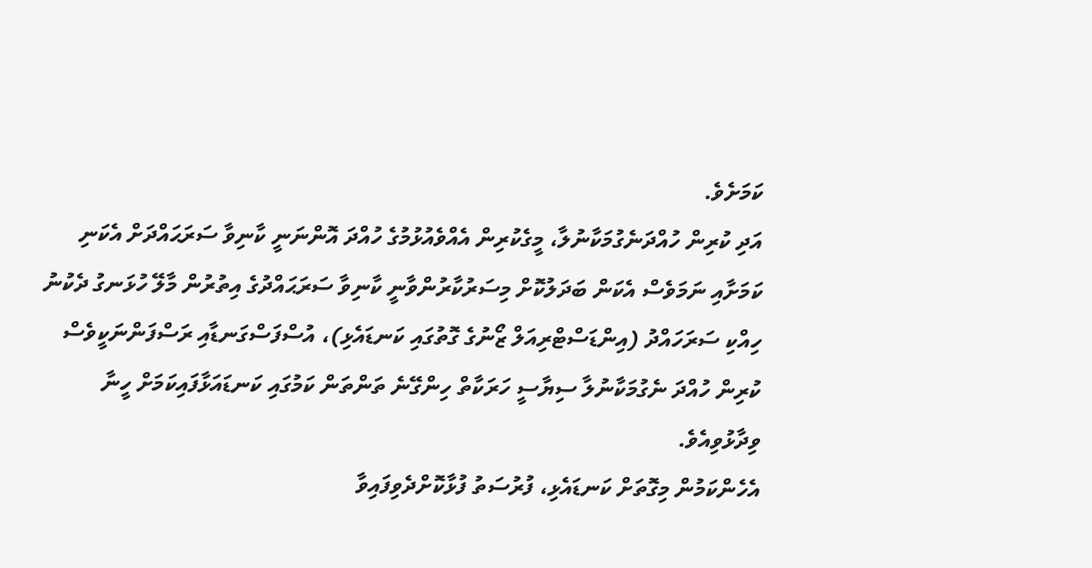ކަމަށެވެ.
އަދި ކުރިން ހުއްދަނެގުމަކާނުލާ، މީގެކުރިން އެއްވެއުޅުމުގެ ހުއްދަ އޮންނަނީ ކާނިވާ ސަރަޙައްދަށް އެކަނި ކަމަށާއި ނަމަވެސް އެކަން ބަދަލުކޮށް މިސަރުކާރުންވާނީ ކާނިވާ ސަރަޙައްދުގެ އިތުރުން މާލޭ ހުޅަނގު ދެކުނު ހިއްކި ސަރަހައްދު (އިންޑަސްޓްރިއަލް ޒޯނުގެ ގޮތުގައި ކަނޑައެޅި)، އުސްފަސްގަނޑާއި ރަސްފަންނަކީވެސް ކުރިން ހުއްދަ ނެގުމަކާނުލާ ސިޔާސީ ހަރަކާތް ހިންގޭނެ ތަންތަން ކަމުގައި ކަނޑައަޅާފައިކަމަށް ހީނާ ވިދާޅުވިއެވެ.
އެހެންކަމުން މިގޮތަށް ކަނޑައެޅި، ފުރުސަތު ފުޅާކޮށްދެވިފައިވާ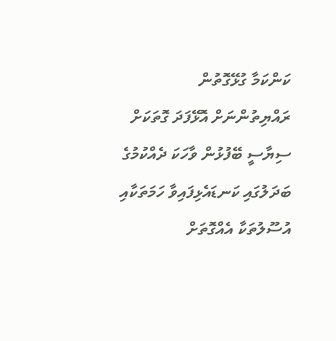ކަންކަމާ ގުޅޭގޮތުން ރައްޔިތުންނަށް އޮޅޭފަދަ ގޮތަކަށް ސިޔާސީ ބޭފުޅުން ވާހަކަ ދެއްކުމުގެ ބަދަލުގައި ކަނޑައެޅިފައިވާ ހަމަތަކާއި އުސޫލުތަކާ އެއްގޮތަށް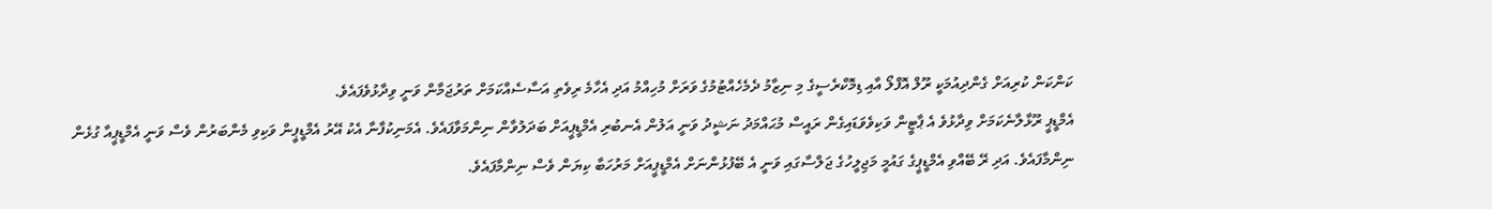ކަންކަން ކުރިއަށް ގެންދިއުމަކީ ރޫލް އޮފްލޯ އާއި ޑިމޮކްރެސީގެ މި ނިޒާމު ދެމެހެއްޓުމުގެ ވަރަށް މުހިއްމު އަދި އެހާމެ ރިވެތި އަސާސެއްކަމަށް ތަރުޖަމާން ވަނީ ވިދާޅުވެފައެވެ.
އެމްޑީޕީ ރޫޅާލާނެކަމަށް ވިދާޅުވެ އެ ޕާޓީން ވަކިވެވަޑައިގެން ރައީސް މުޙައްމަދު ނަޝީދު ވަނީ އަލުން އެނބުރި އެމްޑީޕީއަށް ބަދަލުވާން ނިންމަވާފައެވެ. އެމަނިކުފާނާ އެކު އޭރު އެމްޑީޕީން ވަކިވި މެންބަރުން ވެސް ވަނީ އެމްޑީޕީއާ ގުޅެން ނިންމާފައެވެ. އަދި ރޭ ބޭއްވި އެމްޑީޕީގެ ގައުމީ މަޖިލީހުގެ ޖަލްސާގައި ވަނީ އެ ބޭފުޅުންނަށް އެމްޑީޕީއަށް މަރުހަބާ ކިޔަން ވެސް ނިންމާފައެވެ.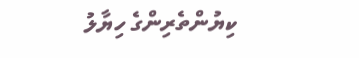ކިޔުންތެރިންގެ ހިޔާލު